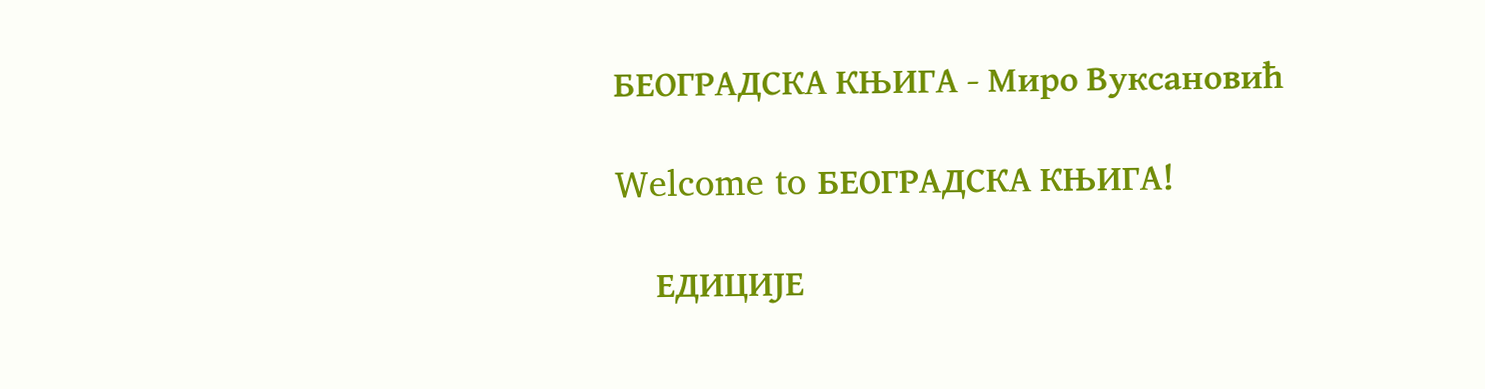БЕОГРАДСКА КЊИГА - Миро Вуксановић

Welcome to БЕОГРАДСКА КЊИГА!

     ЕДИЦИЈЕ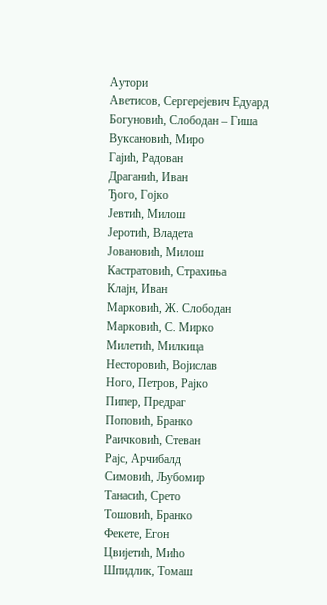Аутори
Аветисов, Сергерејевич Едуард
Богуновић, Слободан – Гиша
Вуксановић, Миро
Гајић, Радован
Драганић, Иван
Ђого, Гојко
Јевтић, Милош
Јеротић, Владета
Јовановић, Милош
Кастратовић, Страхиња
Клајн, Иван
Марковић, Ж. Слободан
Марковић, С. Мирко
Милетић, Милкица
Несторовић, Војислав
Ного, Петров, Рајко
Пипер, Предраг
Поповић, Бранко
Раичковић, Стеван
Рајс, Арчибалд
Симовић, Љубомир
Танасић, Срето
Тошовић, Бранко
Фекете, Егон
Цвијетић, Мићо
Шпидлик, Томаш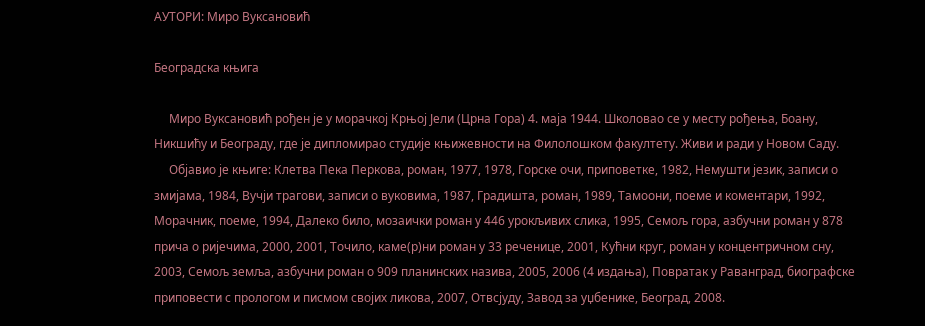АУТОРИ: Миро Вуксановић

Београдска књига

     Миро Вуксановић рођен је у морачкој Крњој Јели (Црна Гора) 4. маја 1944. Школовао се у месту рођења, Боану, Никшићу и Београду, где је дипломирао студије књижевности на Филолошком факултету. Живи и ради у Новом Саду.
     Објавио је књиге: Клетва Пека Перкова, роман, 1977, 1978, Горске очи, приповетке, 1982, Немушти језик, записи о змијама, 1984, Вучји трагови, записи о вуковима, 1987, Градишта, роман, 1989, Тамоони, поеме и коментари, 1992, Морачник, поеме, 1994, Далеко било, мозаички роман у 446 урокљивих слика, 1995, Семољ гора, азбучни роман у 878 прича о ријечима, 2000, 2001, Точило, каме(р)ни роман у 33 реченице, 2001, Кућни круг, роман у концентричном сну, 2003, Семољ земља, азбучни роман о 909 планинских назива, 2005, 2006 (4 издања), Повратак у Раванград, биографске приповести с прологом и писмом својих ликова, 2007, Отвсјуду, Завод за уџбенике, Београд, 2008.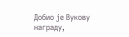Добио је Вукову награду,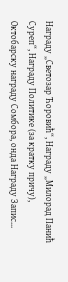Награду „Светозар Ћоровић“, Награду „Милорад Панић Суреп“, Награду Политике (за кратку причу), Октобарску награду Сомбора, онда Награду Запис...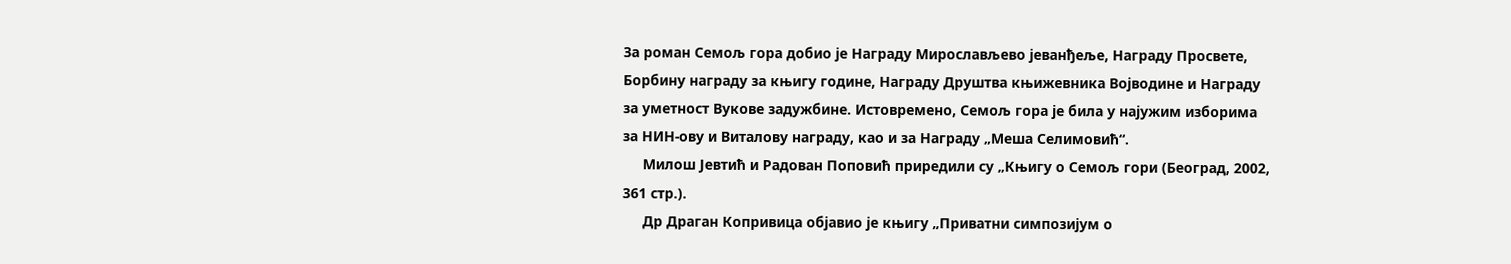За роман Семољ гора добио је Награду Мирослављево јеванђеље, Награду Просвете, Борбину награду за књигу године, Награду Друштва књижевника Војводине и Награду за уметност Вукове задужбине. Истовремено, Семољ гора је била у најужим изборима за НИН-ову и Виталову награду, као и за Награду „Меша Селимовић“.
     Милош Јевтић и Радован Поповић приредили су „Књигу о Семољ гори (Београд, 2002, 361 стр.).
     Др Драган Копривица објавио је књигу „Приватни симпозијум о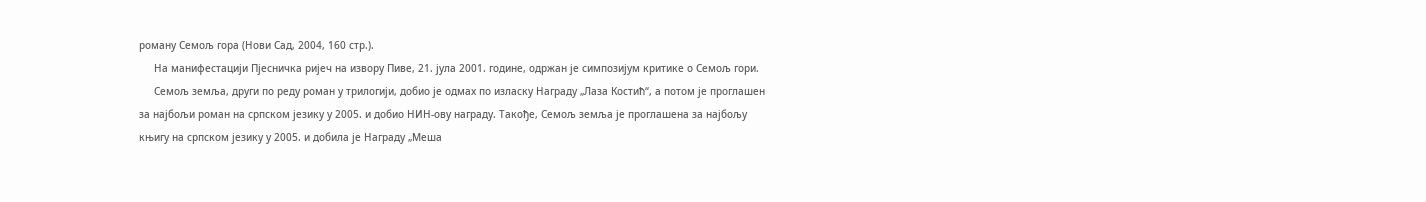роману Семољ гора (Нови Сад, 2004, 160 стр.).
     На манифестацији Пјесничка ријеч на извору Пиве, 21. јула 2001. године, одржан је симпозијум критике о Семољ гори.
     Семољ земља, други по реду роман у трилогији, добио је одмах по изласку Награду „Лаза Костић“, а потом је проглашен за најбољи роман на српском језику у 2005. и добио НИН-ову награду. Такође, Семољ земља је проглашена за најбољу књигу на српском језику у 2005. и добила је Награду „Меша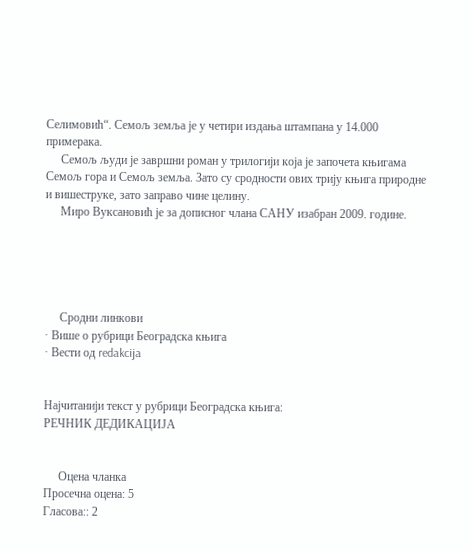Селимовић“. Семољ земља је у четири издања штампана у 14.000 примерака.
     Семољ људи је завршни роман у трилогији која је започета књигама Семољ гора и Семољ земља. Зато су сродности ових трију књига природне и вишеструке, зато заправо чине целину.
     Миро Вуксановић је за дописног члана САНУ изабран 2009. године.





     Сродни линкови
· Више о рубрици Београдска књига
· Вести од redakcija


Најчитанији текст у рубрици Београдска књига:
РЕЧНИК ДЕДИКАЦИЈА


     Оцена чланка
Просечна оцена: 5
Гласова:: 2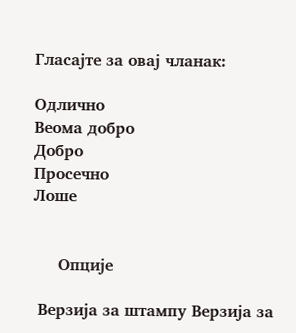Гласајте за овај чланак:

Одлично
Веома добро
Добро
Просечно
Лоше


     Опције

 Верзија за штампу Верзија за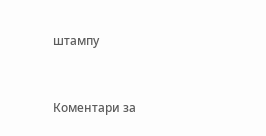штампу


Коментари за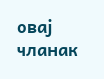овај чланак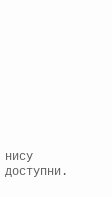нису доступни.